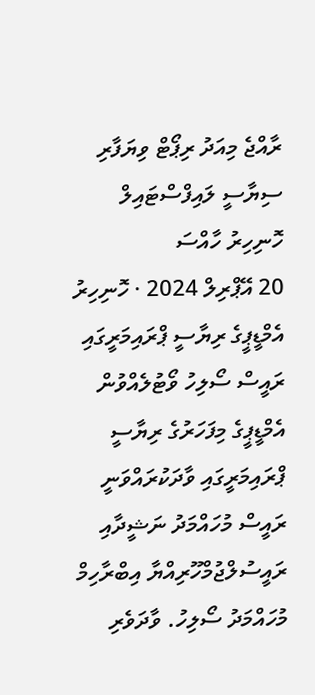ރާއްޖެ މިއަދު ރިޕޯޓް ވިޔަފާރި ސިޔާސީ ލައިފްސްޓައިލް ހޮނިހިރު ހާއްސަ
20 އޭޕްރިލް 2024 · ހޮނިހިރު
އެމްޑީޕީގެ ރިޔާސީ ޕްރައިމަރީގައި ރައީސް ސޯލިހު ވޯޓުލެއްވުން
އެމްޑީޕީގެ މިފަހަރުގެ ރިޔާސީ ޕްރައިމަރީގައި ވާދަކުރައްވަނީ ރައީސް މުހައްމަދު ނަޝީދާއި ރައީސުލްޖުމްހޫރިއްޔާ އިބްރާހިމް މުހައްމަދު ސޯލިހު. ވާދަވެރި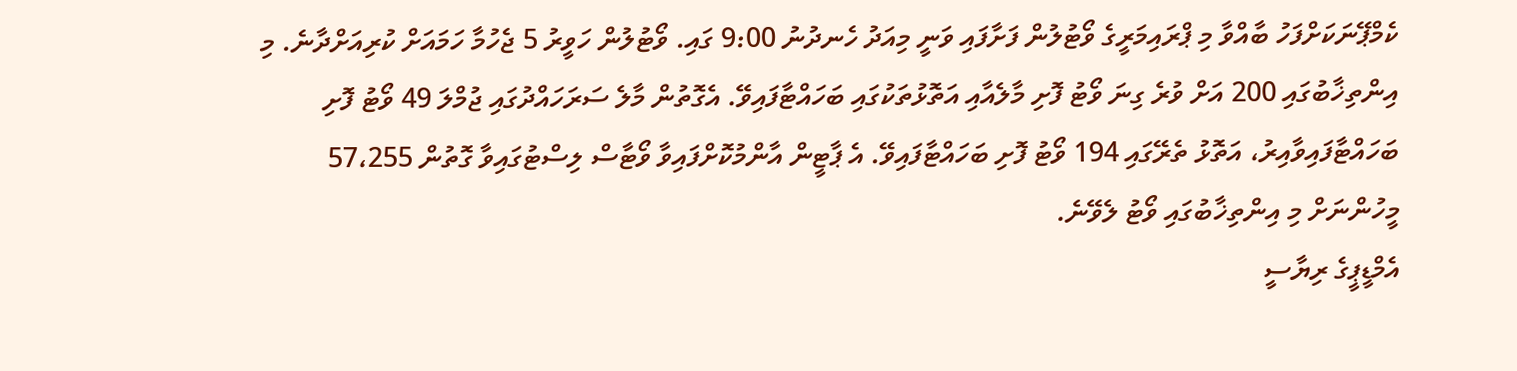ކެމްޕޭނަކަށްފަހު ބާއްވާ މި ޕްރައިމަރީގެ ވޯޓުލުން ފަށާފައި ވަނީ މިއަދު ހެނދުނު 9:00 ގައި. ވޯޓުލުން ހަވީރު 5 ޖެހުމާ ހަމައަށް ކުރިއަށްދާނެ. މި އިންތިޚާބުގައި 200 އަށް ވުރެ ގިނަ ވޯޓު ފޮށި މާލެއާއި އަތޮޅުތަކުގައި ބަހައްޓާފައިވޭ. އެގޮތުން މާލެ ސަރަހައްދުގައި ޖުމްލަ 49 ވޯޓު ފޮށި ބަހައްޓާފައިވާއިރު، އަތޮޅު ތެރޭގައި 194 ވޯޓު ފޮށި ބަހައްޓާފައިވޭ. އެ ޕާޓީން އާންމުކޮށްފައިވާ ވޯޓާސް ލިސްޓުގައިވާ ގޮތުން 57،255 މީހުންނަށް މި އިންތިޚާބުގައި ވޯޓު ލެވޭނެ.
އެމްޑީޕީގެ ރިޔާސީ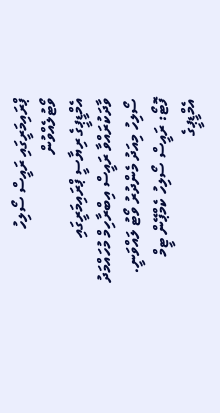ޕްރައިމަރީގައި ރައީސް ސޯލިހު ވޯޓުލެއްވުން
އެމްޑީޕީގެ ރިޔާސީ ޕްރައިމަރީގައި ވާދަކުރައްވާ ރައީސް އިބްރާހިމް މުހައްމަދު ސޯލިހު މިއަދު މެންދުރު ވޯޓު ލައްވަނީ. ފޮޓޯ: ރައީސް ސޯލިހު ކެމްޕޭން ޓީމް
އެމްޑީޕީގެ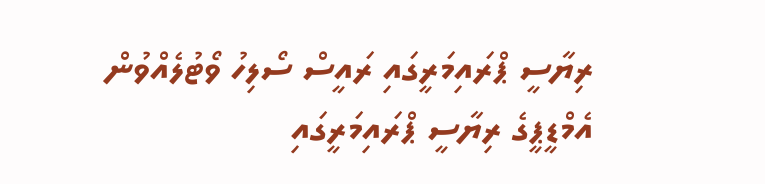ރިޔާސީ ޕްރައިމަރީގައި ރައީސް ސޯލިހު ވޯޓުލެއްވުން
އެމްޑީޕީގެ ރިޔާސީ ޕްރައިމަރީގައި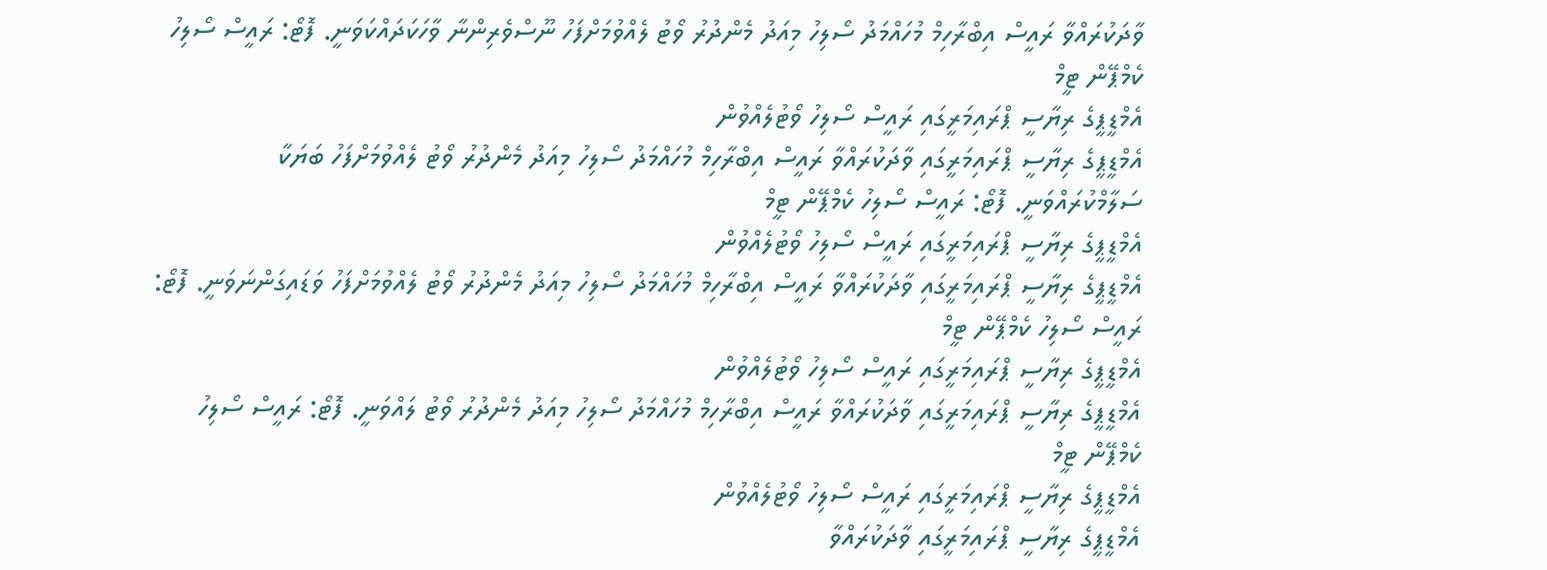ވާދަކުރައްވާ ރައީސް އިބްރާހިމް މުހައްމަދު ސޯލިހު މިއަދު މެންދުރު ވޯޓު ލެއްވުމަށްފަހު ނޫސްވެރިންނާ ވާހަކަދައްކަވަނީ. ފޮޓޯ: ރައީސް ސޯލިހު ކެމްޕޭން ޓީމް
އެމްޑީޕީގެ ރިޔާސީ ޕްރައިމަރީގައި ރައީސް ސޯލިހު ވޯޓުލެއްވުން
އެމްޑީޕީގެ ރިޔާސީ ޕްރައިމަރީގައި ވާދަކުރައްވާ ރައީސް އިބްރާހިމް މުހައްމަދު ސޯލިހު މިއަދު މެންދުރު ވޯޓު ލެއްވުމަށްފަހު ބަޔަކާ ސަލާމްކުރައްވަނީ. ފޮޓޯ: ރައީސް ސޯލިހު ކެމްޕޭން ޓީމް
އެމްޑީޕީގެ ރިޔާސީ ޕްރައިމަރީގައި ރައީސް ސޯލިހު ވޯޓުލެއްވުން
އެމްޑީޕީގެ ރިޔާސީ ޕްރައިމަރީގައި ވާދަކުރައްވާ ރައީސް އިބްރާހިމް މުހައްމަދު ސޯލިހު މިއަދު މެންދުރު ވޯޓު ލެއްވުމަށްފަހު ވަޑައިގަންނަވަނީ. ފޮޓޯ: ރައީސް ސޯލިހު ކެމްޕޭން ޓީމް
އެމްޑީޕީގެ ރިޔާސީ ޕްރައިމަރީގައި ރައީސް ސޯލިހު ވޯޓުލެއްވުން
އެމްޑީޕީގެ ރިޔާސީ ޕްރައިމަރީގައި ވާދަކުރައްވާ ރައީސް އިބްރާހިމް މުހައްމަދު ސޯލިހު މިއަދު މެންދުރު ވޯޓު ލައްވަނީ. ފޮޓޯ: ރައީސް ސޯލިހު ކެމްޕޭން ޓީމް
އެމްޑީޕީގެ ރިޔާސީ ޕްރައިމަރީގައި ރައީސް ސޯލިހު ވޯޓުލެއްވުން
އެމްޑީޕީގެ ރިޔާސީ ޕްރައިމަރީގައި ވާދަކުރައްވާ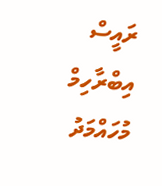ރައީސް އިބްރާހިމް މުހައްމަދު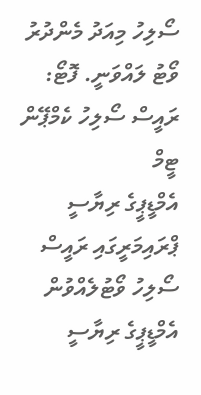ސޯލިހު މިއަދު މެންދުރު ވޯޓު ލައްވަނީ. ފޮޓޯ: ރައީސް ސޯލިހު ކެމްޕޭން ޓީމް
އެމްޑީޕީގެ ރިޔާސީ ޕްރައިމަރީގައި ރައީސް ސޯލިހު ވޯޓުލެއްވުން
އެމްޑީޕީގެ ރިޔާސީ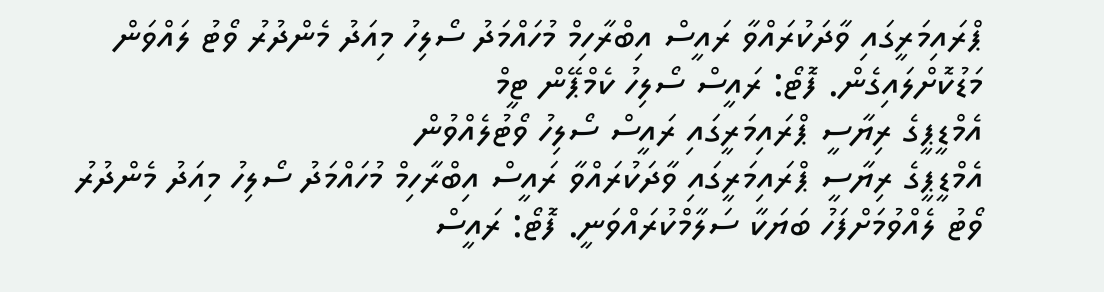ޕްރައިމަރީގައި ވާދަކުރައްވާ ރައީސް އިބްރާހިމް މުހައްމަދު ސޯލިހު މިއަދު މެންދުރު ވޯޓު ލައްވަން މަޑުކޮށްލައިގެން. ފޮޓޯ: ރައީސް ސޯލިހު ކެމްޕޭން ޓީމް
އެމްޑީޕީގެ ރިޔާސީ ޕްރައިމަރީގައި ރައީސް ސޯލިހު ވޯޓުލެއްވުން
އެމްޑީޕީގެ ރިޔާސީ ޕްރައިމަރީގައި ވާދަކުރައްވާ ރައީސް އިބްރާހިމް މުހައްމަދު ސޯލިހު މިއަދު މެންދުރު ވޯޓު ލެއްވުމަށްފަހު ބަޔަކާ ސަލާމްކުރައްވަނީ. ފޮޓޯ: ރައީސް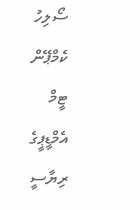ސޯލިހު ކެމްޕޭން ޓީމް
އެމްޑީޕީގެ ރިޔާސީ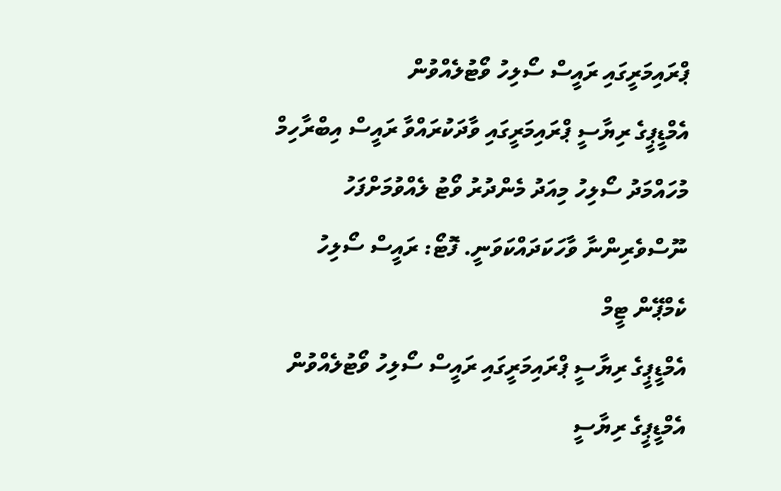ޕްރައިމަރީގައި ރައީސް ސޯލިހު ވޯޓުލެއްވުން
އެމްޑީޕީގެ ރިޔާސީ ޕްރައިމަރީގައި ވާދަކުރައްވާ ރައީސް އިބްރާހިމް މުހައްމަދު ސޯލިހު މިއަދު މެންދުރު ވޯޓު ލެއްވުމަށްފަހު ނޫސްވެރިންނާ ވާހަކަދައްކަވަނީ. ފޮޓޯ: ރައީސް ސޯލިހު ކެމްޕޭން ޓީމް
އެމްޑީޕީގެ ރިޔާސީ ޕްރައިމަރީގައި ރައީސް ސޯލިހު ވޯޓުލެއްވުން
އެމްޑީޕީގެ ރިޔާސީ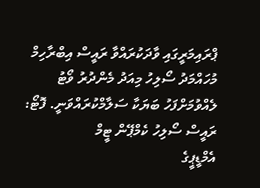ޕްރައިމަރީގައި ވާދަކުރައްވާ ރައީސް އިބްރާހިމް މުހައްމަދު ސޯލިހު މިއަދު މެންދުރު ވޯޓު ލެއްވުމަށްފަހު ބަޔަކާ ސަލާމްކުރައްވަނީ. ފޮޓޯ: ރައީސް ސޯލިހު ކެމްޕޭން ޓީމް
އެމްޑީޕީގެ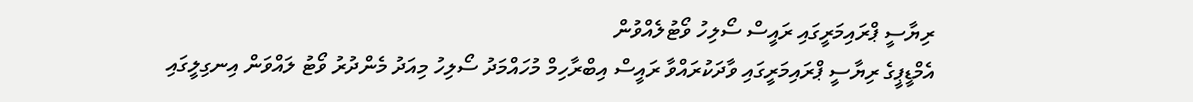ރިޔާސީ ޕްރައިމަރީގައި ރައީސް ސޯލިހު ވޯޓުލެއްވުން
އެމްޑީޕީގެ ރިޔާސީ ޕްރައިމަރީގައި ވާދަކުރައްވާ ރައީސް އިބްރާހިމް މުހައްމަދު ސޯލިހު މިއަދު މެންދުރު ވޯޓު ލައްވަން އިނގިލީގައި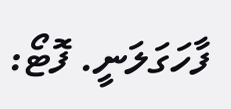ފާހަގަލަނީ. ފޮޓޯ: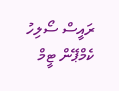ރައީސް ސޯލިހު ކެމްޕޭން ޓީމް